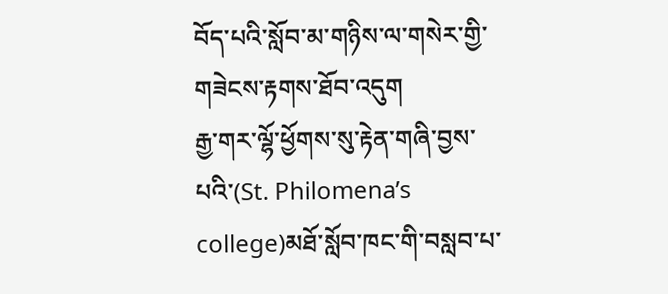བོད་པའི་སློབ་མ་གཉིས་ལ་གསེར་གྱི་གཟེངས་རྟགས་ཐོབ་འདུག
རྒྱ་གར་ལྷོ་ཕྱོགས་སུ་རྟེན་གཞི་བྱས་པའི་(St. Philomena’s college)མཐོ་སློབ་ཁང་གི་བསླབ་པ་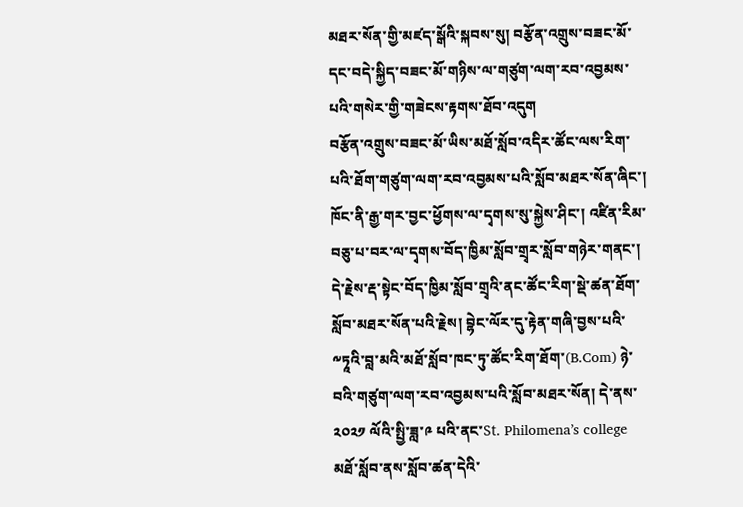མཐར་སོན་གྱི་མཛད་སྒོའི་སྐབས་སུ། བརྩོན་འགྲུས་བཟང་མོ་དང་བདེ་སྐྱིད་བཟང་མོ་གཉིས་ལ་གཙུག་ལག་རབ་འབྱམས་པའི་གསེར་གྱི་གཟེངས་རྟགས་ཐོབ་འདུག
བརྩོན་འགྲུས་བཟང་མོ་ཡིས་མཐོ་སློབ་འདིར་ཚོང་ལས་རིག་པའི་ཐོག་གཙུག་ལག་རབ་འབྱམས་པའི་སློབ་མཐར་སོན་ཞིང་། ཁོང་ནི་རྒྱ་གར་བྱང་ཕྱོགས་ལ་དྭགས་སུ་སྐྱེས་ཤིང་། འཛིན་རིམ་བཅུ་པ་བར་ལ་དྭགས་བོད་ཁྱིམ་སློབ་གྲྭར་སློབ་གཉེར་གནང་། དེ་རྗེས་རྡ་སྟེང་བོད་ཁྱིམ་སློབ་གྲྭའི་ནང་ཚོང་རིག་སྡེ་ཚན་ཐོག་སློབ་མཐར་སོན་པའི་རྗེས། བྷེང་ལོར་དུ་རྟེན་གཞི་བྱས་པའི་༸ཏཱའི་བླ་མའི་མཐོ་སློབ་ཁང་ཏུ་ཚོང་རིག་ཐོག་(B.Com) ཉེ་བའི་གཙུག་ལག་རབ་འབྱམས་པའི་སློབ་མཐར་སོན། དེ་ནས་༢༠༢༡ ལོའི་སྤྱི་ཟླ་༩ པའི་ནང་St. Philomena’s college མཐོ་སློབ་ནས་སློབ་ཚན་དེའི་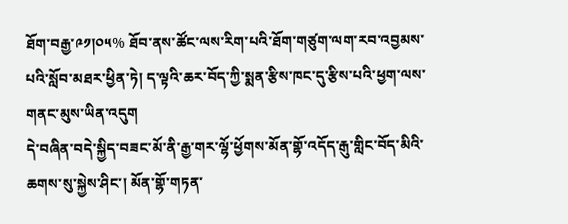ཐོག་བརྒྱ་༩༡།༠༥% ཐོབ་ནས་ཚོང་ལས་རིག་པའི་ཐོག་གཙུག་ལག་རབ་འབྱམས་པའི་སློབ་མཐར་ཕྱིན་ཏེ། ད་ལྟའི་ཆར་བོད་ཀྱི་སྨན་རྩིས་ཁང་དུ་རྩིས་པའི་ཕྱག་ལས་གནང་མུས་ཡིན་འདུག
དེ་བཞིན་བདེ་སྐྱིད་བཟང་མོ་ནི་རྒྱ་གར་ལྷོ་ཕྱོགས་མོན་གྷོ་འདོད་རྒུ་གླིང་བོད་མིའི་ཆགས་སུ་སྐྱེས་ཤིང་། མོན་གྷོ་གཏན་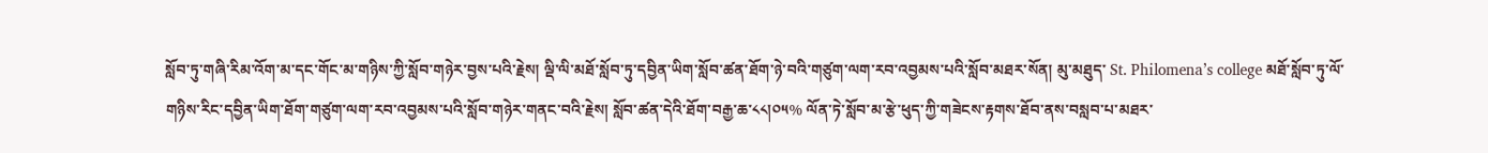སློབ་ཏུ་གཞི་རིམ་འོག་མ་དང་གོང་མ་གཉིས་ཀྱི་སློབ་གཉེར་བྱས་པའི་རྗེས། ལྡི་ལི་མཐོ་སློབ་ཏུ་དབྱིན་ཡིག་སློབ་ཚན་ཐོག་ཉེ་བའི་གཙུག་ལག་རབ་འབྱམས་པའི་སློབ་མཐར་སོན། མུ་མཐུད་ St. Philomena’s college མཐོ་སློབ་ཏུ་ལོ་གཉིས་རིང་དབྱིན་ཡིག་ཐོག་གཙུག་ལག་རབ་འབྱམས་པའི་སློབ་གཉེར་གནང་བའི་རྗེས། སློབ་ཚན་དེའི་ཐོག་བརྒྱ་ཆ་༨༨།༠༥% ལོན་ཏེ་སློབ་མ་རྩེ་ཕུད་ཀྱི་གཟེངས་རྟགས་ཐོབ་ནས་བསླབ་པ་མཐར་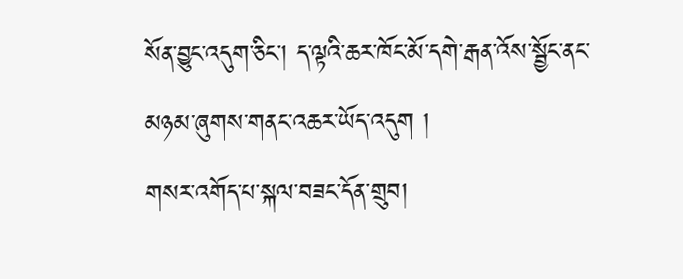སོན་བྱུང་འདུག་ཅིང་། ད་ལྟའི་ཆར་ཁོང་མོ་དགེ་རྒན་འོས་སྦྱོང་ནང་མཉམ་ཞུགས་གནང་འཆར་ཡོད་འདུག །
གསར་འགོད་པ་སྐལ་བཟང་དོན་གྲུབ།